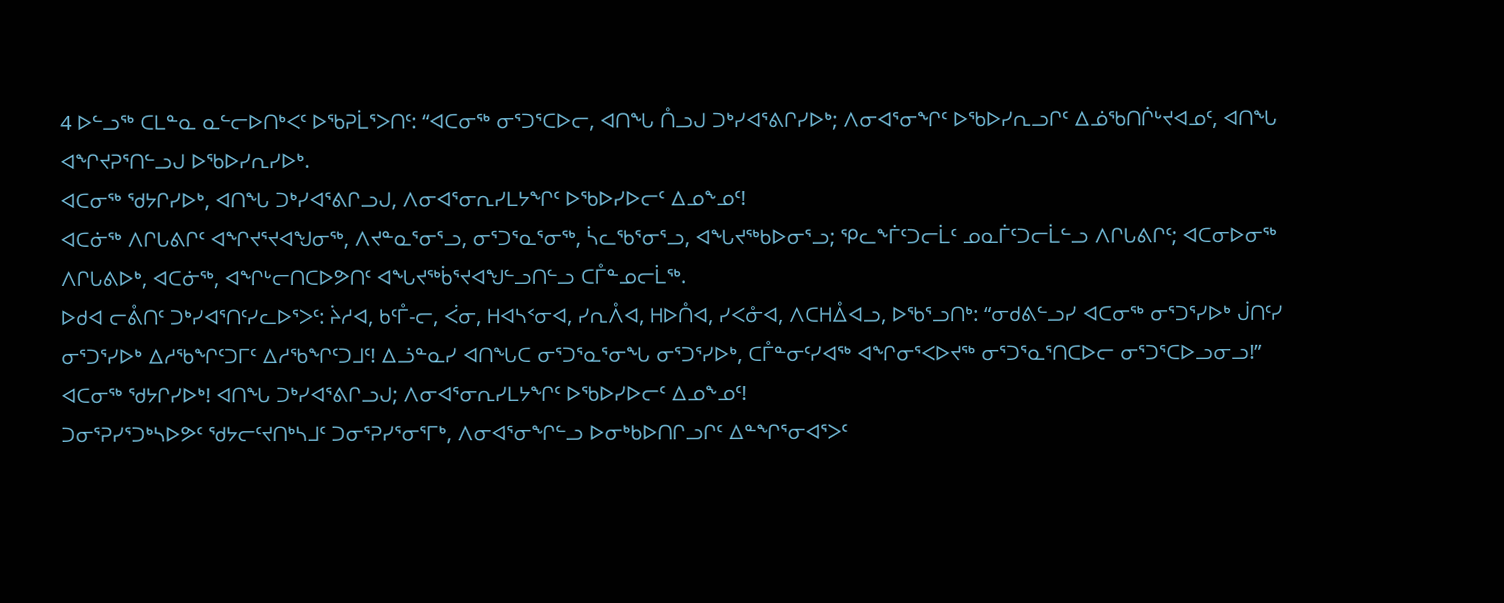4 ᐅᓪᓗᖅ ᑕᒪᓐᓇ ᓇᓪᓕᐅᑎᒃᐸᑦ ᐅᖃᕈᒫᕐᐳᑎᑦ: “ᐊᑕᓂᖅ ᓂᕐᑐᕐᑕᐅᓕ, ᐊᑎᖓ ᑍᓗᒍ ᑐᒃᓯᐊᕐᕕᒋᓯᐅᒃ; ᐱᓂᐊᕐᓂᖏᑦ ᐅᖃᐅᓯᕆᓗᒋᑦ ᐃᓅᖃᑎᒌᒡᔪᐊᓄᑦ, ᐊᑎᖓ ᐊᖏᔪᕈᕐᑎᓪᓗᒍ ᐅᖃᐅᓯᕆᓯᐅᒃ.
ᐊᑕᓂᖅ ᖁᔭᒋᓯᐅᒃ, ᐊᑎᖓ ᑐᒃᓯᐊᕐᕕᒋᓗᒍ, ᐱᓂᐊᕐᓂᕆᓯᒪᔭᖏᑦ ᐅᖃᐅᓯᐅᓕᑦ ᐃᓄᖕᓄᑦ!
ᐊᑕᓃᖅ ᐱᒋᒐᕕᒋᑦ ᐊᖏᔪᕐᔪᐊᖑᓂᖅ, ᐱᔪᓐᓇᕐᓂᕐᓗ, ᓂᕐᑐᕐᓇᕐᓂᖅ, ᓵᓚᖃᕐᓂᕐᓗ, ᐊᖓᔪᖅᑲᐅᓂᕐᓗ; ᕿᓚᖕᒦᑦᑐᓕᒫᑦ ᓄᓇᒦᑦᑐᓕᒫᓪᓗ ᐱᒋᒐᕕᒋᑦ; ᐊᑕᓂᐅᓂᖅ ᐱᒋᒐᕕᐅᒃ, ᐊᑕᓃᖅ, ᐊᖏᒡᓕᑎᑕᐅᕗᑎᑦ ᐊᖓᔪᖅᑳᕐᔪᐊᖑᓪᓗᑎᓪᓗ ᑕᒤᓐᓄᓕᒫᖅ.
ᐅᑯᐊ ᓕᕔᑎᑦ ᑐᒃᓯᐊᕐᑎᑦᓯᓚᐅᕐᐳᑦ: ᔩᓱᐊ, ᑲᑦᒤ-ᓕ, ᐹᓂ, ᕼᐊᓴᑉᓂᐊ, ᓯᕆᐰᐊ, ᕼᐅᑍᐊ, ᓯᐸᓁᐊ, ᐱᑕᕼᐂᐊᓗ, ᐅᖃᕐᓗᑎᒃ: “ᓂᑯᕕᓪᓗᓯ ᐊᑕᓂᖅ ᓂᕐᑐᕐᓯᐅᒃ ᒎᑎᑦᓯ ᓂᕐᑐᕐᓯᐅᒃ ᐃᓱᖃᖏᑦᑐᒥᑦ ᐃᓱᖃᖏᑦᑐᒧᑦ! ᐃᓘᓐᓇᓯ ᐊᑎᖓᑕ ᓂᕐᑐᕐᓇᕐᓂᖓ ᓂᕐᑐᕐᓯᐅᒃ, ᑕᒤᓐᓂᑦᓯᐊᖅ ᐊᖏᓂᕐᐸᐅᔪᖅ ᓂᕐᑐᕐᓇᕐᑎᑕᐅᓕ ᓂᕐᑐᕐᑕᐅᓗᓂᓗ!”
ᐊᑕᓂᖅ ᖁᔭᒋᓯᐅᒃ! ᐊᑎᖓ ᑐᒃᓯᐊᕐᕕᒋᓗᒍ; ᐱᓂᐊᕐᓂᕆᓯᒪᔭᖏᑦ ᐅᖃᐅᓯᐅᓕᑦ ᐃᓄᖕᓄᑦ!
ᑐᓂᕐᕈᓯᕐᑐᒃᓴᐅᕗᑦ ᖁᔭᓕᑦᔪᑎᒃᓴᒧᑦ ᑐᓂᕐᕈᓯᕐᓂᕐᒥᒃ, ᐱᓂᐊᕐᓂᖏᓪᓗ ᐅᓂᒃᑲᐅᑎᒋᓗᒋᑦ ᐃᓐᖏᕐᓂᐊᕐᐳᑦ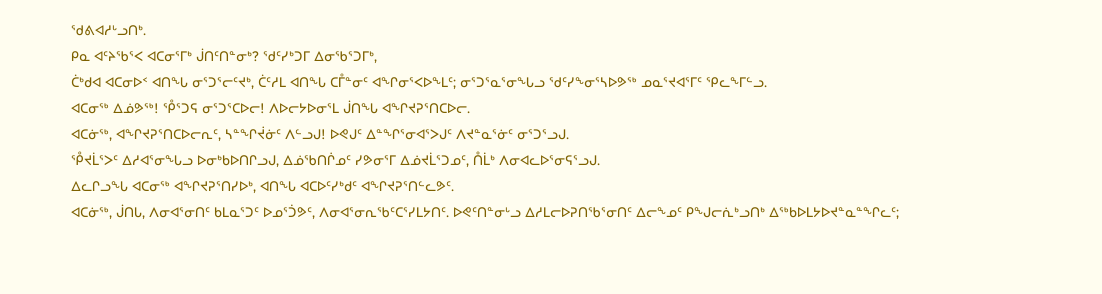ᖁᕕᐊᓱᒡᓗᑎᒃ.
ᑭᓇ ᐊᑦᔨᖃᕐᐸ ᐊᑕᓂᕐᒥᒃ ᒎᑎᑦᑎᓐᓂᒃ? ᖁᑦᓯᒃᑐᒥ ᐃᓂᖃᕐᑐᒥᒃ,
ᑖᒃᑯᐊ ᐊᑕᓂᐅᑉ ᐊᑎᖓ ᓂᕐᑐᕐᓕᑦᔪᒃ, ᑖᑦᓱᒪ ᐊᑎᖓ ᑕᒤᓐᓂᑦ ᐊᖏᓂᕐᐸᐅᖕᒪᑦ; ᓂᕐᑐᕐᓇᕐᓂᖓᓗ ᖁᑦᓯᖕᓂᕐᓴᐅᕗᖅ ᓄᓇᕐᔪᐊᕐᒥᑦ ᕿᓚᖕᒥᓪᓗ.
ᐊᑕᓂᖅ ᐃᓅᕗᖅ! ᕾᕐᑐᕋ ᓂᕐᑐᕐᑕᐅᓕ! ᐱᐅᓕᔭᐅᓂᕐᒪ ᒎᑎᖓ ᐊᖏᔪᕈᕐᑎᑕᐅᓕ.
ᐊᑕᓃᖅ, ᐊᖏᔪᕈᕐᑎᑕᐅᓕᕆᑦ, ᓴᓐᖏᔫᓃᑦ ᐱᓪᓗᒍ! ᐅᕙᒍᑦ ᐃᓐᖏᕐᓂᐊᕐᐳᒍᑦ ᐱᔪᓐᓇᕐᓃᑦ ᓂᕐᑐᕐᓗᒍ.
ᕾᔪᒫᕐᐳᑦ ᐃᓱᐊᕐᓂᖓᓗ ᐅᓂᒃᑲᐅᑎᒋᓗᒍ, ᐃᓅᖃᑎᒌᓄᑦ ᓯᕗᓂᕐᒥ ᐃᓅᔪᒫᕐᑐᓄᑦ, ᑍᒫᒃ ᐱᓂᐊᓚᐅᕐᓂᕋᕐᓗᒍ.
ᐃᓚᒋᓗᖓ ᐊᑕᓂᖅ ᐊᖏᔪᕈᕐᑎᓯᐅᒃ, ᐊᑎᖓ ᐊᑕᐅᑦᓯᒃᑯᑦ ᐊᖏᔪᕈᕐᑎᓪᓚᕗᑦ.
ᐊᑕᓃᖅ, ᒎᑎᒐ, ᐱᓂᐊᕐᓂᑎᑦ ᑲᒪᓇᕐᑐᑦ ᐅᓄᕐᑑᕗᑦ, ᐱᓂᐊᕐᓂᕆᖃᑦᑕᕐᓯᒪᔭᑎᑦ. ᐅᕙᑦᑎᓐᓂᒡᓗ ᐃᓱᒪᓕᐅᕈᑎᖃᕐᓂᑎᑦ ᐃᓕᖕᓄᑦ ᑭᖑᓕᕇᒃᓗᑎᒃ ᐃᖅᑲᐅᒪᔭᐅᔪᓐᓇᓐᖏᓚᑦ;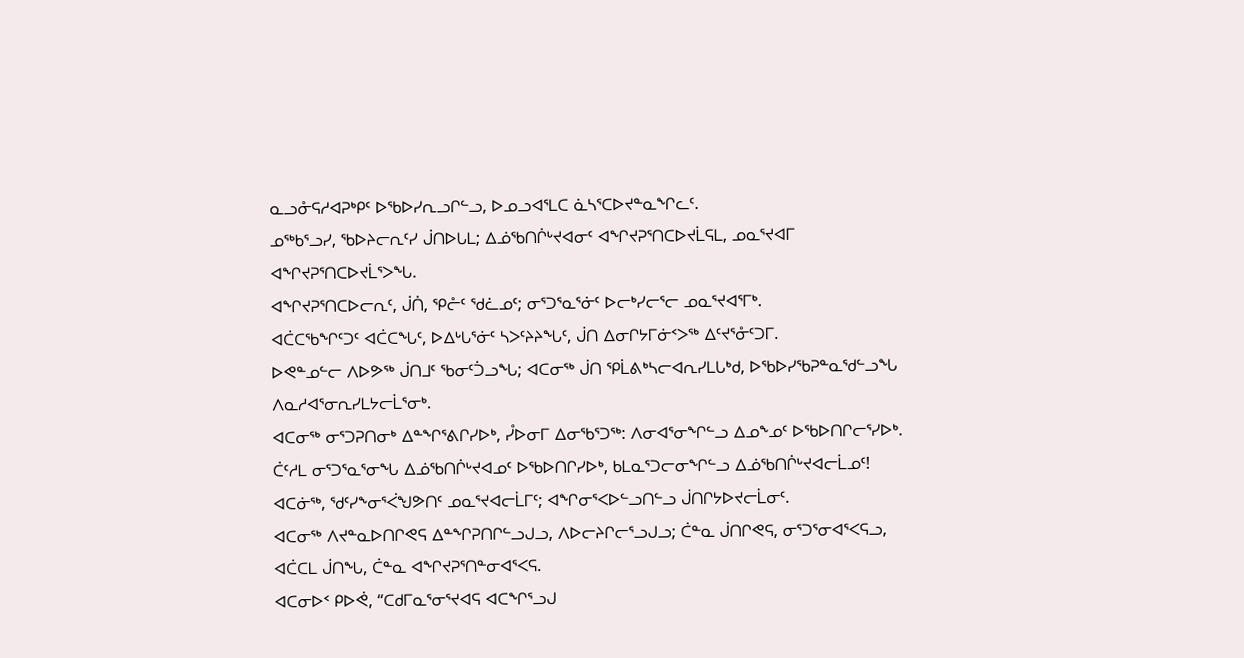ᓇᓗᓁᕋᓱᐊᕈᒃᑭᑦ ᐅᖃᐅᓯᕆᓗᒋᓪᓗ, ᐅᓄᓗᐊᕐᒪᑕ ᓈᓴᕐᑕᐅᔪᓐᓇᖏᓚᑦ.
ᓄᖅᑲᕐᓗᓯ, ᖃᐅᔨᓕᕆᑦᓯ ᒎᑎᐅᒐᒪ; ᐃᓅᖃᑎᒌᒡᔪᐊᓂᑦ ᐊᖏᔪᕈᕐᑎᑕᐅᔪᒫᕋᒪ, ᓄᓇᕐᔪᐊᒥ ᐊᖏᔪᕈᕐᑎᑕᐅᔪᒫᕐᐳᖓ.
ᐊᖏᔪᕈᕐᑎᑕᐅᓕᕆᑦ, ᒎᑏ, ᕿᓔᑦ ᖁᓛᓄᑦ; ᓂᕐᑐᕐᓇᕐᓃᑦ ᐅᓕᒃᓯᓕᕐᓕ ᓄᓇᕐᔪᐊᕐᒥᒃ.
ᐊᑖᑕᖃᖏᑦᑐᑦ ᐊᑖᑕᖓᑦ, ᐅᐃᒡᒐᕐᓃᑦ ᓴᐳᑦᔨᔨᖓᑦ, ᒎᑎ ᐃᓂᒋᔭᒥᓃᑉᐳᖅ ᐃᑦᔪᕐᓁᑦᑐᒥ.
ᐅᕙᓐᓄᓪᓕ ᐱᐅᕗᖅ ᒎᑎᒧᑦ ᖃᓂᑦᑑᓗᖓ; ᐊᑕᓂᖅ ᒎᑎ ᕿᒫᕕᒃᓴᓕᐊᕆᓯᒪᒐᒃᑯ, ᐅᖃᐅᓯᖃᕈᓐᓇᖁᓪᓗᖓ ᐱᓇᓱᐊᕐᓂᕆᓯᒪᔭᓕᒫᕐᓂᒃ.
ᐊᑕᓂᖅ ᓂᕐᑐᕈᑎᓂᒃ ᐃᓐᖏᕐᕕᒋᓯᐅᒃ, ᓮᐅᓂᒥ ᐃᓂᖃᕐᑐᖅ: ᐱᓂᐊᕐᓂᖏᓪᓗ ᐃᓄᖕᓄᑦ ᐅᖃᐅᑎᒋᓕᕐᓯᐅᒃ.
ᑖᑦᓱᒪ ᓂᕐᑐᕐᓇᕐᓂᖓ ᐃᓅᖃᑎᒌᒡᔪᐊᓄᑦ ᐅᖃᐅᑎᒋᓯᐅᒃ, ᑲᒪᓇᕐᑐᓕᓂᖏᓪᓗ ᐃᓅᖃᑎᒌᒡᔪᐊᓕᒫᓄᑦ!
ᐊᑕᓃᖅ, ᖁᑦᓯᖕᓂᕐᐹᖑᕗᑎᑦ ᓄᓇᕐᔪᐊᓕᒫᒥᑦ; ᐊᖏᓂᕐᐸᐅᓪᓗᑎᓪᓗ ᒎᑎᒋᔭᐅᔪᓕᒫᓂᑦ.
ᐊᑕᓂᖅ ᐱᔪᓐᓇᐅᑎᒋᕙᕋ ᐃᓐᖏᕈᑎᒋᓪᓗᒍᓗ, ᐱᐅᓕᔨᒋᓕᕐᓗᒍᓗ; ᑖᓐᓇ ᒎᑎᒋᕙᕋ, ᓂᕐᑐᕐᓂᐊᕐᐸᕋᓗ, ᐊᑖᑕᒪ ᒎᑎᖓ, ᑖᓐᓇ ᐊᖏᔪᕈᕐᑎᓐᓂᐊᕐᐸᕋ.
ᐊᑕᓂᐅᑉ ᑭᐅᕚ, “ᑕᑯᒥᓇᕐᓂᕐᔪᐊᕋ ᐊᑕᖏᕐᓗᒍ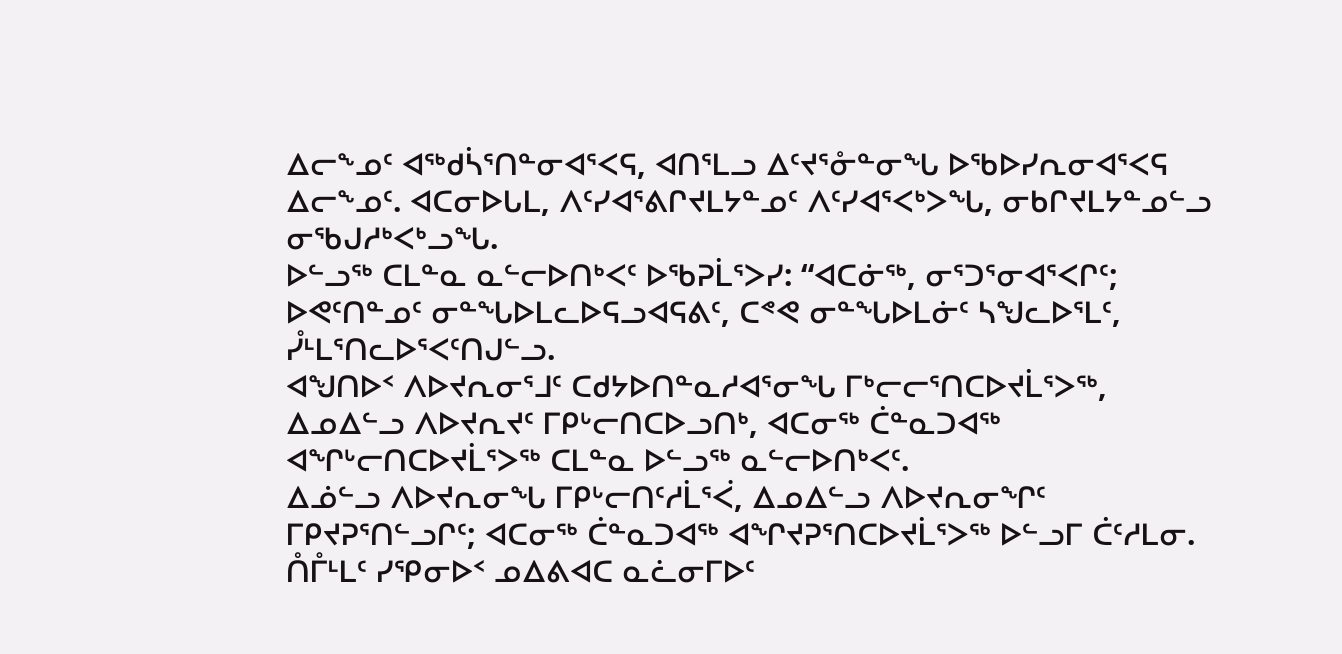ᐃᓕᖕᓄᑦ ᐊᖅᑯᓵᕐᑎᓐᓂᐊᕐᐸᕋ, ᐊᑎᕐᒪᓗ ᐃᑦᔪᕐᓁᓐᓂᖓ ᐅᖃᐅᓯᕆᓂᐊᕐᐸᕋ ᐃᓕᖕᓄᑦ. ᐊᑕᓂᐅᒐᒪ, ᐱᑦᓯᐊᕐᕕᒋᔪᒪᔭᓐᓄᑦ ᐱᑦᓯᐊᕐᐸᒃᐳᖓ, ᓂᑲᒋᔪᒪᔭᓐᓄᓪᓗ ᓂᖃᒍᓱᒃᐸᒃᓗᖓ.
ᐅᓪᓗᖅ ᑕᒪᓐᓇ ᓇᓪᓕᐅᑎᒃᐸᑦ ᐅᖃᕈᒫᕐᐳᓯ: “ᐊᑕᓃᖅ, ᓂᕐᑐᕐᓂᐊᕐᐸᒋᑦ; ᐅᕙᑦᑎᓐᓄᑦ ᓂᓐᖓᐅᒪᓚᐅᕋᓗᐊᕋᕕᑦ, ᑕᕝᕙ ᓂᓐᖓᐅᒪᓃᑦ ᓴᖑᓚᐅᕐᒪᑦ, ᓮᒻᒪᕐᑎᓚᐅᕐᐸᑦᑎᒍᓪᓗ.
ᐊᖑᑎᐅᑉ ᐱᐅᔪᕆᓂᕐᒧᑦ ᑕᑯᔭᐅᑎᓐᓇᓱᐊᕐᓂᖓ ᒥᒃᓕᓕᕐᑎᑕᐅᔪᒫᕐᐳᖅ, ᐃᓄᐃᓪᓗ ᐱᐅᔪᕆᔪᑦ ᒥᑭᒡᓕᑎᑕᐅᓗᑎᒃ, ᐊᑕᓂᖅ ᑖᓐᓇᑐᐊᖅ ᐊᖏᒡᓕᑎᑕᐅᔪᒫᕐᐳᖅ ᑕᒪᓐᓇ ᐅᓪᓗᖅ ᓇᓪᓕᐅᑎᒃᐸᑦ.
ᐃᓅᓪᓗ ᐱᐅᔪᕆᓂᖓ ᒥᑭᒡᓕᑎᑦᓱᒫᕐᐹ, ᐃᓄᐃᓪᓗ ᐱᐅᔪᕆᓂᖏᑦ ᒥᑭᔪᕈᕐᑎᓪᓗᒋᑦ; ᐊᑕᓂᖅ ᑖᓐᓇᑐᐊᖅ ᐊᖏᔪᕈᕐᑎᑕᐅᔪᒫᕐᐳᖅ ᐅᓪᓗᒥ ᑖᑦᓱᒪᓂ.
ᑍᒤᒻᒪᑦ ᓯᕿᓂᐅᑉ ᓄᐃᕕᐊᑕ ᓇᓛᓂᒥᐅᑦ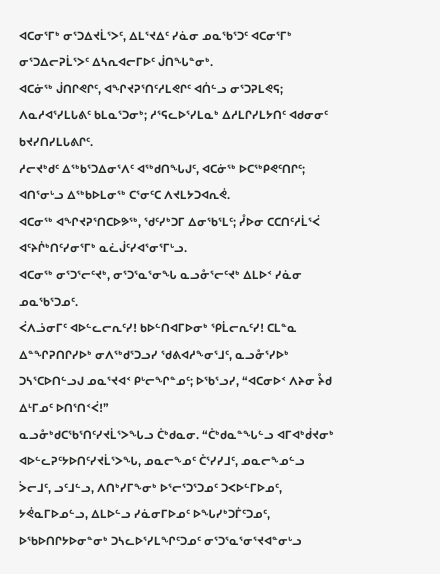ᐊᑕᓂᕐᒥᒃ ᓂᕐᑐᐃᔪᒫᕐᐳᑦ, ᐃᒪᕐᔪᐃᑦ ᓯᓈᓂ ᓄᓇᖃᕐᑐᑦ ᐊᑕᓂᕐᒥᒃ ᓂᕐᑐᐃᓕᕈᒫᕐᐳᑦ ᐃᓴᕆᐊᓕᒥᐅᑦ ᒎᑎᖓᓐᓂᒃ.
ᐊᑕᓃᖅ ᒎᑎᒋᕙᒋᑦ, ᐊᖏᔪᕈᕐᑎᑦᓱᒪᕙᒋᑦ ᐊᑏᓪᓗ ᓂᕐᑐᕈᒪᕙᕋ; ᐱᓇᓱᐊᕐᓯᒪᒐᕕᑦ ᑲᒪᓇᕐᑐᓂᒃ; ᓱᕐᕋᓚᐅᕐᓯᒪᓇᒃ ᐃᓱᒪᒋᓯᒪᔭᑎᑦ ᐊᑯᓂᓂᑦ ᑲᔪᓯᑎᓯᒪᒐᕕᒋᑦ.
ᓱᓕᔪᒃᑯᑦ ᐃᖅᑲᕐᑐᐃᓂᕐᐱᑦ ᐊᖅᑯᑎᖓᒍᑦ, ᐊᑕᓃᖅ ᐅᑕᖅᑭᕙᑦᑎᒋᑦ; ᐊᑎᕐᓂᒡᓗ ᐃᖅᑲᐅᒪᓂᖅ ᑕᕐᓂᑦᑕ ᐱᔪᒪᔭᑐᐊᕆᕚ.
ᐊᑕᓂᖅ ᐊᖏᔪᕈᕐᑎᑕᐅᕗᖅ, ᖁᑦᓯᒃᑐᒥ ᐃᓂᖃᕐᒪᑦ; ᓮᐅᓂ ᑕᑕᑎᑦᓱᒫᕐᐹ ᐊᑦᔨᒌᒃᑎᑦᓯᓂᕐᒥᒃ ᓇᓛᒎᑦᓯᐊᕐᓂᕐᒥᒡᓗ.
ᐊᑕᓂᖅ ᓂᕐᑐᕐᓕᑦᔪᒃ, ᓂᕐᑐᕐᓇᕐᓂᖓ ᓇᓗᓁᕐᓕᑦᔪᒃ ᐃᒪᐅᑉ ᓯᓈᓂ ᓄᓇᖃᕐᑐᓄᑦ.
ᐹᐱᓘᓂᒥᑦ ᐊᐅᓪᓚᓕᕆᑦᓯ! ᑲᐅᓪᑎᐊᒥᐅᓂᒃ ᕿᒫᓕᕆᑦᓯ! ᑕᒪᓐᓇ ᐃᓐᖏᕈᑎᒋᓯᐅᒃ ᓂᐱᖅᑯᕐᑐᓗᓯ ᖁᕕᐊᓱᖕᓂᕐᒧᑦ, ᓇᓗᓁᕐᓯᐅᒃ ᑐᓴᕐᑕᐅᑎᓪᓗᒍ ᓄᓇᕐᔪᐊᑉ ᑭᒡᓕᖏᓐᓄᑦ; ᐅᖃᕐᓗᓯ, “ᐊᑕᓂᐅᑉ ᐱᔨᓂ ᔧᑯ ᐃᒻᒥᓄᑦ ᐅᑎᕐᑎᑉᐹ!”
ᓇᓗᓁᒃᑯᑕᖃᕐᑎᑦᓯᔪᒫᕐᐳᖓᓗ ᑖᒃᑯᓇᓂ. “ᑖᒃᑯᓇᓐᖓᓪᓗ ᐊᒥᐊᒃᑰᔪᓂᒃ ᐊᐅᓪᓚᕈᑦᔭᐅᑎᑦᓯᔪᒫᕐᐳᖓ, ᓄᓇᓕᖕᓄᑦ ᑖᕐᓯᓯᒧᑦ, ᓄᓇᓕᖕᓄᓪᓗ ᐴᓕᒧᑦ, ᓗᑦᒧᓪᓗ, ᐱᑎᒃᓯᒥᖕᓂᒃ ᐅᕐᓕᕐᑐᕐᑐᓄᑦ ᑐᐸᐅᓪᒥᐅᓄᑦ, ᔭᕚᓇᒥᐅᓄᓪᓗ, ᐃᒪᐅᓪᓗ ᓯᓈᓂᒥᐅᓄᑦ ᐅᖓᓯᒃᑐᒦᑦᑐᓄᑦ, ᐅᖃᐅᑎᒋᔭᐅᓂᓐᓂᒃ ᑐᓴᓚᐅᕐᓯᒪᖏᑦᑐᓄᑦ ᓂᕐᑐᕐᓇᕐᓂᕐᔪᐊᓐᓂᒡᓗ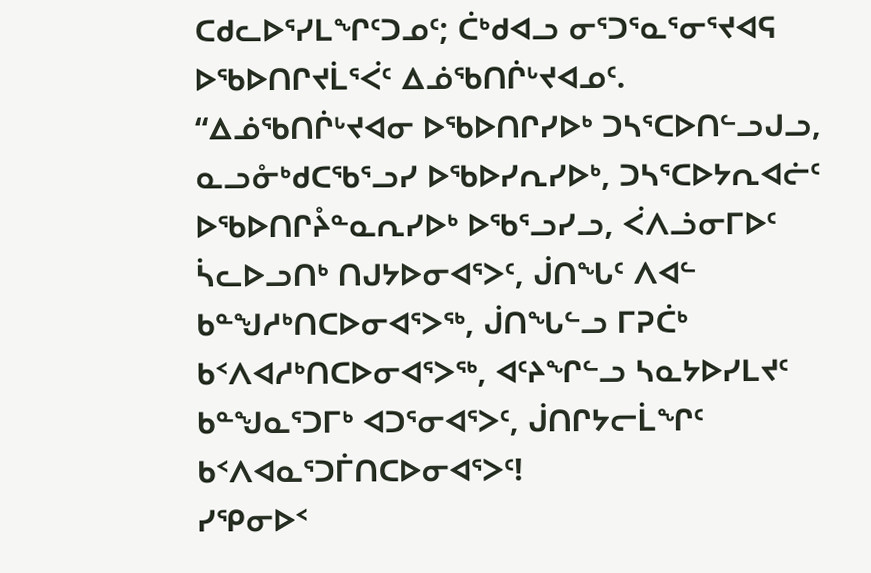ᑕᑯᓚᐅᕐᓯᒪᖏᑦᑐᓄᑦ; ᑖᒃᑯᐊᓗ ᓂᕐᑐᕐᓇᕐᓂᕐᔪᐊᕋ ᐅᖃᐅᑎᒋᔪᒫᕐᐹᑦ ᐃᓅᖃᑎᒌᒡᔪᐊᓄᑦ.
“ᐃᓅᖃᑎᒌᒡᔪᐊᓂ ᐅᖃᐅᑎᒋᓯᐅᒃ ᑐᓴᕐᑕᐅᑎᓪᓗᒍᓗ, ᓇᓗᓁᒃᑯᑕᖃᕐᓗᓯ ᐅᖃᐅᓯᕆᓯᐅᒃ, ᑐᓴᕐᑕᐅᔭᕆᐊᓖᑦ ᐅᖃᐅᑎᒋᔧᓐᓇᕆᓯᐅᒃ ᐅᖃᕐᓗᓯᓗ, ᐹᐱᓘᓂᒥᐅᑦ ᓵᓚᐅᓗᑎᒃ ᑎᒍᔭᐅᓂᐊᕐᐳᑦ, ᒎᑎᖓᑦ ᐱᐊᓪ ᑲᓐᖑᓱᒃᑎᑕᐅᓂᐊᕐᐳᖅ, ᒎᑎᖓᓪᓗ ᒥᕈᑖᒃ ᑲᑉᐱᐊᓱᒃᑎᑕᐅᓂᐊᕐᐳᖅ, ᐊᑦᔨᖏᓪᓗ ᓴᓇᔭᐅᓯᒪᔪᑦ ᑲᓐᖑᓇᕐᑐᒥᒃ ᐊᑐᕐᓂᐊᕐᐳᑦ, ᒎᑎᒋᔭᓕᒫᖏᑦ ᑲᑉᐱᐊᓇᕐᑐᒦᑎᑕᐅᓂᐊᕐᐳᑦ!
ᓯᕿᓂᐅᑉ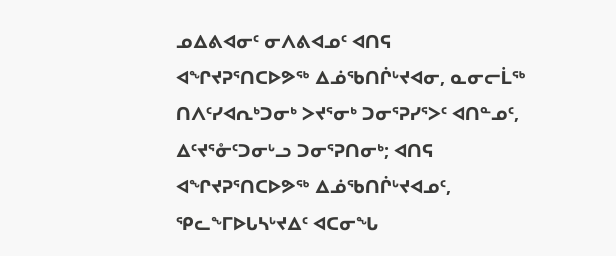ᓄᐃᕕᐊᓂᑦ ᓂᐱᕕᐊᓄᑦ ᐊᑎᕋ ᐊᖏᔪᕈᕐᑎᑕᐅᕗᖅ ᐃᓅᖃᑎᒌᒡᔪᐊᓂ, ᓇᓂᓕᒫᖅ ᑎᐱᑦᓯᐊᕆᒃᑐᓂᒃ ᐳᔪᕐᓂᒃ ᑐᓂᕐᕈᓯᕐᐳᑦ ᐊᑎᓐᓄᑦ, ᐃᑦᔪᕐᓁᑦᑐᓂᒡᓗ ᑐᓂᕐᕈᑎᓂᒃ; ᐊᑎᕋ ᐊᖏᔪᕈᕐᑎᑕᐅᕗᖅ ᐃᓅᖃᑎᒌᒡᔪᐊᓄᑦ, ᕿᓚᖕᒥᐅᒐᓴᒡᔪᐃᑦ ᐊᑕᓂᖓ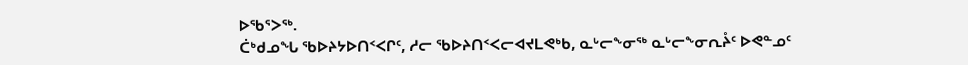ᐅᖃᕐᐳᖅ.
ᑖᒃᑯᓄᖓ ᖃᐅᔨᔭᐅᑎᑉᐸᒋᑦ, ᓱᓕ ᖃᐅᔨᑎᑉᐸᓕᐊᔪᒪᕙᒃᑲ, ᓇᒡᓕᖕᓂᖅ ᓇᒡᓕᖕᓂᕆᔧᑦ ᐅᕙᓐᓄᑦ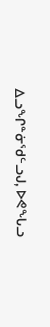ᐃᓗᖏᓐᓃᖁᓪᓗᒍ, ᐅᕙᖓᓗ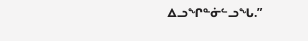ᐃᓗᖏᓐᓃᓪᓗᖓ.”